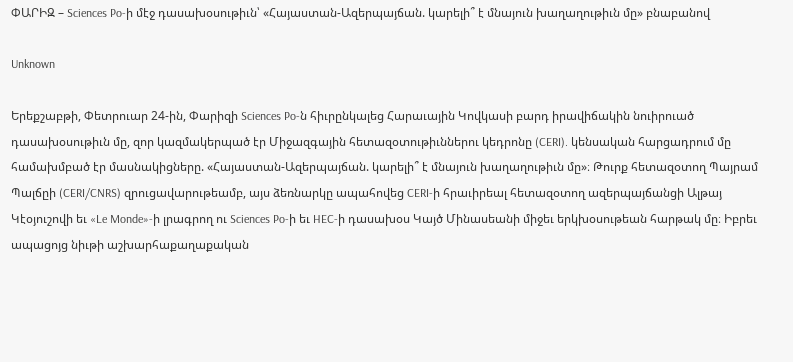ՓԱՐԻԶ – Sciences Po-ի մէջ դասախօսութիւն՝ «Հայաստան-Ազերպայճան. կարելի՞ է մնայուն խաղաղութիւն մը» բնաբանով

Unknown

Երեքշաբթի, Փետրուար 24-ին, Փարիզի Sciences Po-ն հիւրընկալեց Հարաւային Կովկասի բարդ իրավիճակին նուիրուած դասախօսութիւն մը, զոր կազմակերպած էր Միջազգային հետազօտութիւններու կեդրոնը (CERI). կենսական հարցադրում մը համախմբած էր մասնակիցները. «Հայաստան-Ազերպայճան. կարելի՞ է մնայուն խաղաղութիւն մը»։ Թուրք հետազօտող Պայրամ Պալճըի (CERI/CNRS) զրուցավարութեամբ, այս ձեռնարկը ապահովեց CERI-ի հրաւիրեալ հետազօտող ազերպայճանցի Ալթայ Կէօյուշովի եւ «Le Monde»-ի լրագրող ու Sciences Po-ի եւ HEC-ի դասախօս Կայծ Մինասեանի միջեւ երկխօսութեան հարթակ մը։ Իբրեւ ապացոյց նիւթի աշխարհաքաղաքական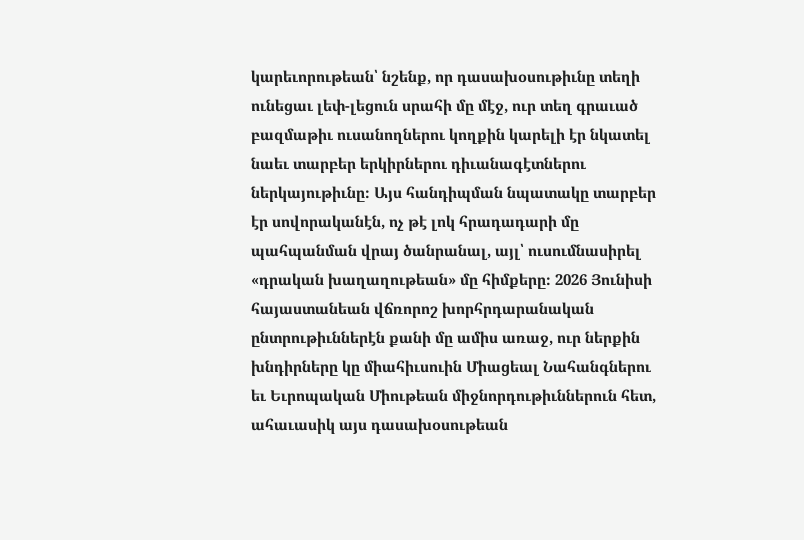կարեւորութեան՝ նշենք, որ դասախօսութիւնը տեղի ունեցաւ լեփ-լեցուն սրահի մը մէջ, ուր տեղ գրաւած բազմաթիւ ուսանողներու կողքին կարելի էր նկատել նաեւ տարբեր երկիրներու դիւանագէտներու ներկայութիւնը։ Այս հանդիպման նպատակը տարբեր էր սովորականէն, ոչ թէ լոկ հրադադարի մը պահպանման վրայ ծանրանալ, այլ՝ ուսումնասիրել «դրական խաղաղութեան» մը հիմքերը։ 2026 Յունիսի հայաստանեան վճռորոշ խորհրդարանական ընտրութիւններէն քանի մը ամիս առաջ, ուր ներքին խնդիրները կը միահիւսուին Միացեալ Նահանգներու եւ Եւրոպական Միութեան միջնորդութիւններուն հետ, ահաւասիկ այս դասախօսութեան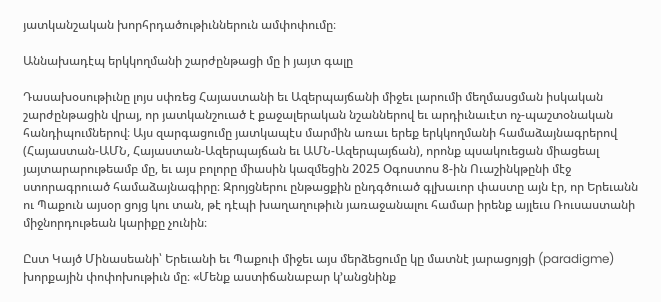յատկանշական խորհրդածութիւններուն ամփոփումը։

Աննախադէպ երկկողմանի շարժընթացի մը ի յայտ գալը

Դասախօսութիւնը լոյս սփռեց Հայաստանի եւ Ազերպայճանի միջեւ լարումի մեղմասցման իսկական շարժընթացին վրայ, որ յատկանշուած է քաջալերական նշաններով եւ արդիւնաւէտ ոչ-պաշտօնական հանդիպումներով։ Այս զարգացումը յատկապէս մարմին առաւ երեք երկկողմանի համաձայնագրերով (Հայաստան-ԱՄՆ, Հայաստան-Ազերպայճան եւ ԱՄՆ-Ազերպայճան), որոնք պսակուեցան միացեալ յայտարարութեամբ մը, եւ այս բոլորը միասին կազմեցին 2025 Օգոստոս 8-ին Ուաշինկթընի մէջ ստորագրուած համաձայնագիրը։ Զրոյցներու ընթացքին ընդգծուած գլխաւոր փաստը այն էր, որ Երեւանն ու Պաքուն այսօր ցոյց կու տան, թէ դէպի խաղաղութիւն յառաջանալու համար իրենք այլեւս Ռուսաստանի միջնորդութեան կարիքը չունին։

Ըստ Կայծ Մինասեանի՝ Երեւանի եւ Պաքուի միջեւ այս մերձեցումը կը մատնէ յարացոյցի (paradigme) խորքային փոփոխութիւն մը։ «Մենք աստիճանաբար կ’անցնինք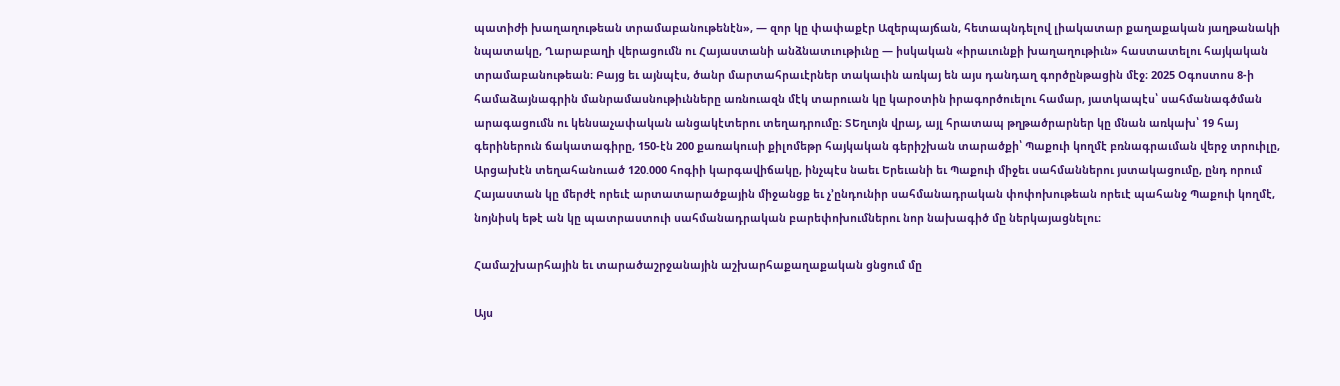պատիժի խաղաղութեան տրամաբանութենէն», — զոր կը փափաքէր Ազերպայճան, հետապնդելով լիակատար քաղաքական յաղթանակի նպատակը, Ղարաբաղի վերացումն ու Հայաստանի անձնատւութիւնը — իսկական «իրաւունքի խաղաղութիւն» հաստատելու հայկական տրամաբանութեան։ Բայց եւ այնպէս, ծանր մարտահրաւէրներ տակաւին առկայ են այս դանդաղ գործընթացին մէջ։ 2025 Օգոստոս 8-ի համաձայնագրին մանրամասնութիւնները առնուազն մէկ տարուան կը կարօտին իրագործուելու համար, յատկապէս՝ սահմանագծման արագացումն ու կենսաչափական անցակէտերու տեղադրումը։ ՏԵղւոյն վրայ, այլ հրատապ թղթածրարներ կը մնան առկախ՝ 19 հայ գերիներուն ճակատագիրը, 150-էն 200 քառակուսի քիլոմեթր հայկական գերիշխան տարածքի՝ Պաքուի կողմէ բռնագրաւման վերջ տրուիլը, Արցախէն տեղահանուած 120.000 հոգիի կարգավիճակը, ինչպէս նաեւ Երեւանի եւ Պաքուի միջեւ սահմաններու յստակացումը, ընդ որում Հայաստան կը մերժէ որեւէ արտատարածքային միջանցք եւ չ՚ընդունիր սահմանադրական փոփոխութեան որեւէ պահանջ Պաքուի կողմէ, նոյնիսկ եթէ ան կը պատրաստուի սահմանադրական բարեփոխումներու նոր նախագիծ մը ներկայացնելու։

Համաշխարհային եւ տարածաշրջանային աշխարհաքաղաքական ցնցում մը

Այս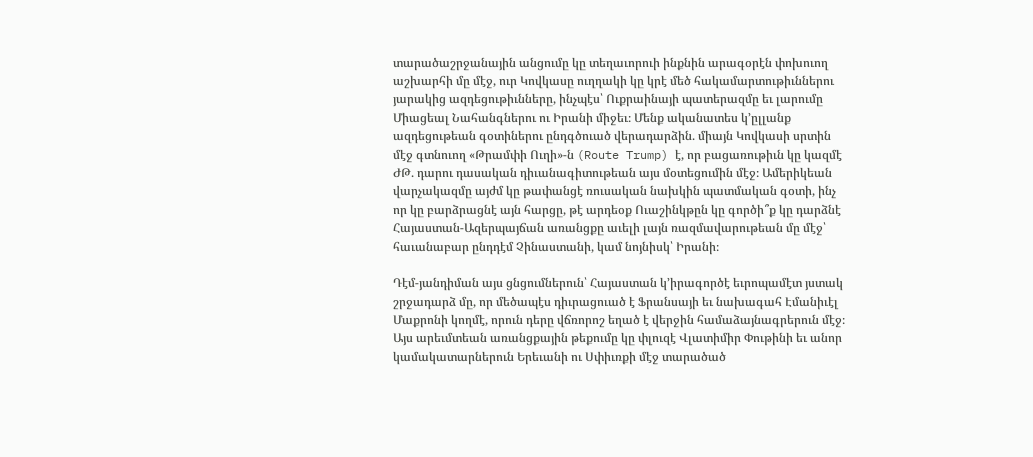տարածաշրջանային անցումը կը տեղաւորուի ինքնին արագօրէն փոխուող աշխարհի մը մէջ, ուր Կովկասը ուղղակի կը կրէ մեծ հակամարտութիւններու յարակից ազդեցութիւնները, ինչպէս՝ Ուքրաինայի պատերազմը եւ լարումը Միացեալ Նահանգներու ու Իրանի միջեւ։ Մենք ականատես կ՚ըլլանք ազդեցութեան գօտիներու ընդգծուած վերադարձին. միայն Կովկասի սրտին մէջ գտնուող «Թրամփի Ուղի»-ն (Route Trump) է, որ բացառութիւն կը կազմէ ԺԹ. դարու դասական դիւանագիտութեան այս մօտեցումին մէջ։ Ամերիկեան վարչակազմը այժմ կը թափանցէ ռուսական նախկին պատմական գօտի, ինչ որ կը բարձրացնէ այն հարցը, թէ արդեօք Ուաշինկթըն կը գործի՞ք կը դարձնէ Հայաստան-Ազերպայճան առանցքը աւելի լայն ռազմավարութեան մը մէջ՝ հաւանաբար ընդդէմ Չինաստանի, կամ նոյնիսկ՝ Իրանի։

Դէմ-յանդիման այս ցնցումներուն՝ Հայաստան կ՚իրագործէ եւրոպամէտ յստակ շրջադարձ մը, որ մեծապէս դիւրացուած է Ֆրանսայի եւ նախագահ Էմանիւէլ Մաքրոնի կողմէ, որուն դերը վճռորոշ եղած է վերջին համաձայնագրերուն մէջ։ Այս արեւմտեան առանցքային թեքումը կը փլուզէ Վլատիմիր Փութինի եւ անոր կամակատարներուն Երեւանի ու Սփիւռքի մէջ տարածած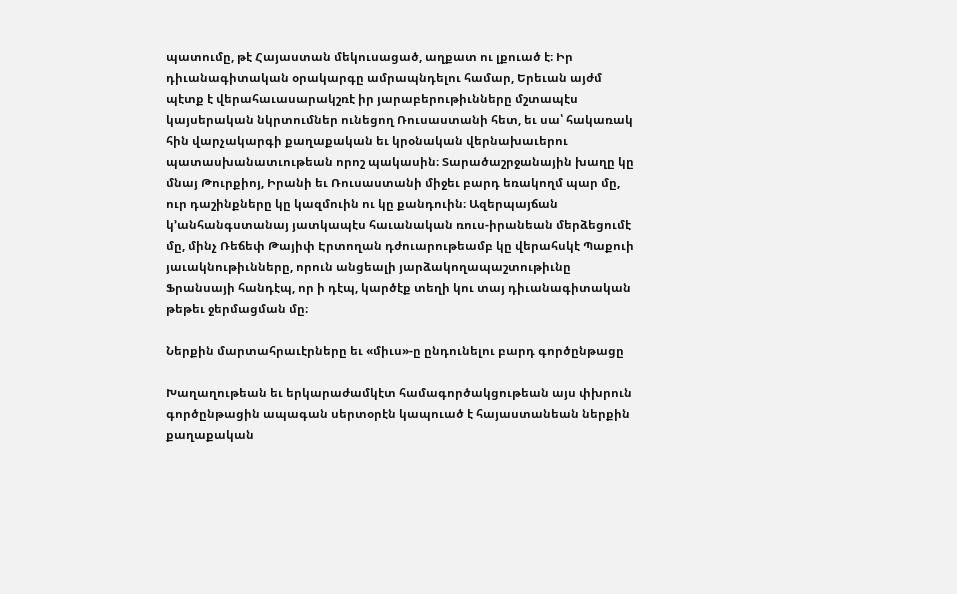պատումը, թէ Հայաստան մեկուսացած, աղքատ ու լքուած է։ Իր դիւանագիտական օրակարգը ամրապնդելու համար, Երեւան այժմ պէտք է վերահաւասարակշռէ իր յարաբերութիւնները մշտապէս կայսերական նկրտումներ ունեցող Ռուսաստանի հետ, եւ սա՝ հակառակ հին վարչակարգի քաղաքական եւ կրօնական վերնախաւերու պատասխանատւութեան որոշ պակասին։ Տարածաշրջանային խաղը կը մնայ Թուրքիոյ, Իրանի եւ Ռուսաստանի միջեւ բարդ եռակողմ պար մը, ուր դաշինքները կը կազմուին ու կը քանդուին։ Ազերպայճան կ՚անհանգստանայ յատկապէս հաւանական ռուս-իրանեան մերձեցումէ մը, մինչ Ռեճեփ Թայիփ Էրտողան դժուարութեամբ կը վերահսկէ Պաքուի յաւակնութիւնները, որուն անցեալի յարձակողապաշտութիւնը Ֆրանսայի հանդէպ, որ ի դէպ, կարծէք տեղի կու տայ դիւանագիտական թեթեւ ջերմացման մը։

Ներքին մարտահրաւէրները եւ «միւս»-ը ընդունելու բարդ գործընթացը

Խաղաղութեան եւ երկարաժամկէտ համագործակցութեան այս փխրուն գործընթացին ապագան սերտօրէն կապուած է հայաստանեան ներքին քաղաքական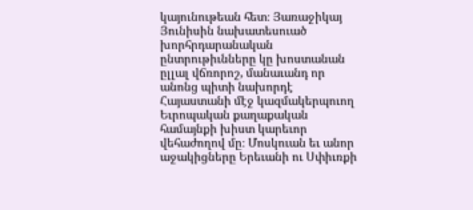կայունութեան հետ։ Յառաջիկայ Յունիսին նախատեսուած խորհրդարանական ընտրութիւնները կը խոստանան ըլլալ վճռորոշ, մանաւանդ որ անոնց պիտի նախորդէ Հայաստանի մէջ կազմակերպուող Եւրոպական քաղաքական համայնքի խիստ կարեւոր վեհաժողով մը։ Մոսկուան եւ անոր աջակիցները Երեւանի ու Սփիւռքի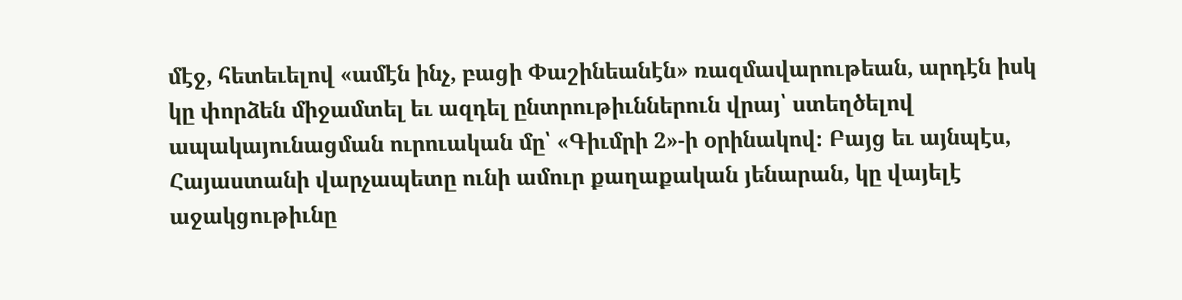մէջ, հետեւելով «ամէն ինչ, բացի Փաշինեանէն» ռազմավարութեան, արդէն իսկ կը փորձեն միջամտել եւ ազդել ընտրութիւններուն վրայ՝ ստեղծելով ապակայունացման ուրուական մը՝ «Գիւմրի 2»-ի օրինակով։ Բայց եւ այնպէս, Հայաստանի վարչապետը ունի ամուր քաղաքական յենարան, կը վայելէ աջակցութիւնը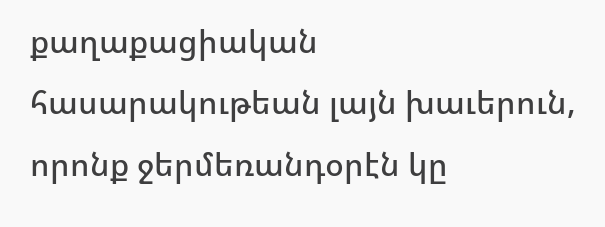քաղաքացիական հասարակութեան լայն խաւերուն, որոնք ջերմեռանդօրէն կը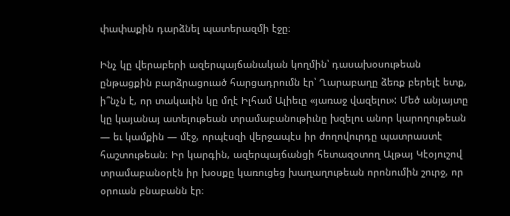փափաքին դարձնել պատերազմի էջը։

Ինչ կը վերաբերի ազերպայճանական կողմին՝ դասախօսութեան ընթացքին բարձրացուած հարցադրումն էր՝ Ղարաբաղը ձեռք բերելէ ետք, ի՞նչն է, որ տակաւին կը մղէ Իլհամ Ալիեւը «յառաջ վազելու»: Մեծ անյայտը կը կայանայ ատելութեան տրամաբանութիւնը խզելու անոր կարողութեան — եւ կամքին — մէջ, որպէսզի վերջապէս իր ժողովուրդը պատրաստէ հաշտութեան։ Իր կարգին, ազերպայճանցի հետազօտող Ալթայ Կէօյուշով տրամաբանօրէն իր խօսքը կառուցեց խաղաղութեան որոնումին շուրջ, որ օրուան բնաբանն էր։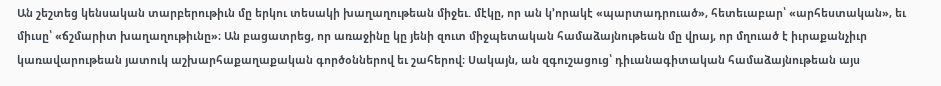Ան շեշտեց կենսական տարբերութիւն մը երկու տեսակի խաղաղութեան միջեւ. մէկը, որ ան կ՚որակէ «պարտադրուած», հետեւաբար՝ «արհեստական», եւ միւսը՝ «ճշմարիտ խաղաղութիւնը»։ Ան բացատրեց, որ առաջինը կը յենի զուտ միջպետական համաձայնութեան մը վրայ, որ մղուած է իւրաքանչիւր կառավարութեան յատուկ աշխարհաքաղաքական գործօններով եւ շահերով։ Սակայն, ան զգուշացուց՝ դիւանագիտական համաձայնութեան այս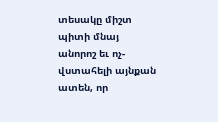տեսակը միշտ պիտի մնայ անորոշ եւ ոչ-վստահելի այնքան ատեն, որ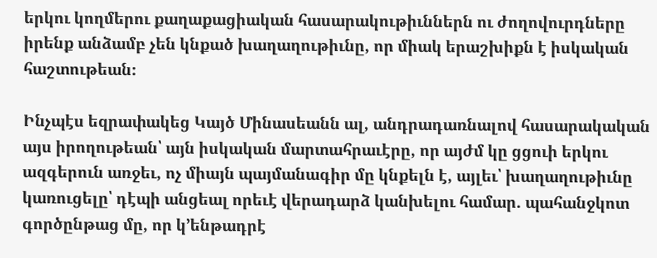երկու կողմերու քաղաքացիական հասարակութիւններն ու ժողովուրդները իրենք անձամբ չեն կնքած խաղաղութիւնը, որ միակ երաշխիքն է իսկական հաշտութեան։

Ինչպէս եզրափակեց Կայծ Մինասեանն ալ, անդրադառնալով հասարակական այս իրողութեան՝ այն իսկական մարտահրաւէրը, որ այժմ կը ցցուի երկու ազգերուն առջեւ, ոչ միայն պայմանագիր մը կնքելն է, այլեւ՝ խաղաղութիւնը կառուցելը՝ դէպի անցեալ որեւէ վերադարձ կանխելու համար. պահանջկոտ գործընթաց մը, որ կ՚ենթադրէ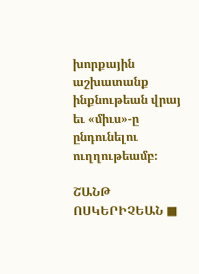խորքային աշխատանք ինքնութեան վրայ եւ «միւս»-ը ընդունելու ուղղութեամբ։

ՇԱՆԹ ՈՍԿԵՐԻՉԵԱՆ ■